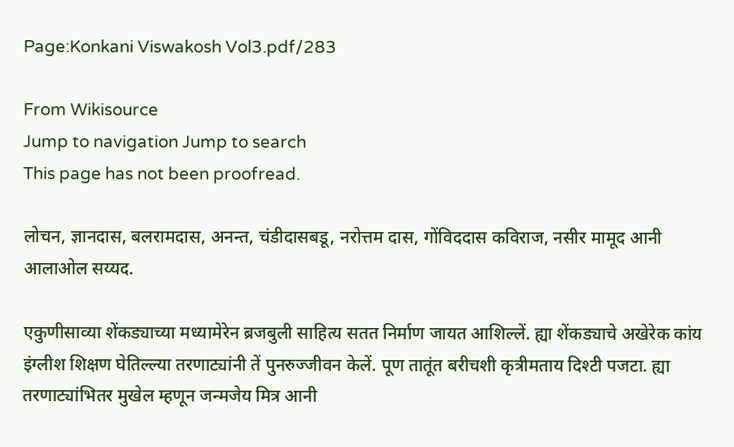Page:Konkani Viswakosh Vol3.pdf/283

From Wikisource
Jump to navigation Jump to search
This page has not been proofread.

लोचन, ज्ञानदास, बलरामदास, अनन्त, चंडीदासबडू, नरोत्तम दास, गोंविददास कविराज, नसीर मामूद आनी आलाओल सय्यद.

एकुणीसाव्या शेंकड्याच्या मध्यामेरेन ब्रजबुली साहित्य सतत निर्माण जायत आशिल्लें. ह्या शेंकड्याचे अखेरेक कांय इंग्लीश शिक्षण घेतिल्ल्या तरणाट्यांनी तें पुनरुज्जीवन केलें. पूण तातूंत बरीचशी कृत्रीमताय दिश्टी पजटा. ह्या तरणाट्यांभितर मुखेल म्हणून जन्मजेय मित्र आनी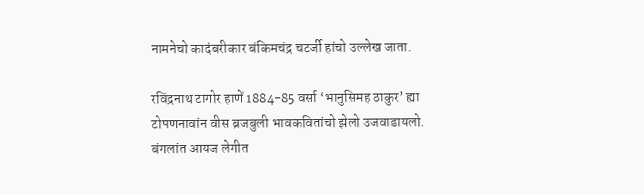नामनेचो कादंबरीकार बंकिमचंद्र चटर्जी हांचो उल्लेख जाता.

रविंद्रनाथ टागोर हाणें 1884-85 वर्सा ‘भानुसिमह ठाकुर’ ह्या टोपणनावांन वीस ब्रजबुली भावकवितांचो झेलो उजवाडायलो. बंगलांत आयज लेगीत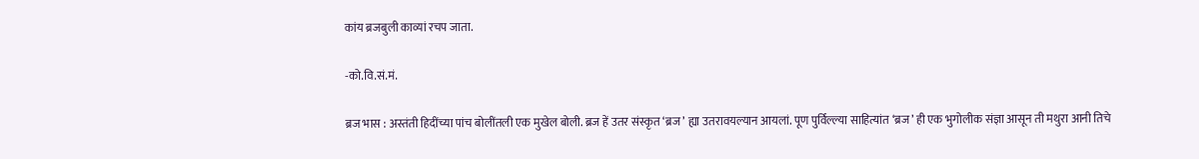कांय ब्रजबुली काव्यां रचप जाता.

-को.वि.सं.मं.

ब्रज भास : अस्तंती हिदींच्या पांच बोलींतली एक मुखेल बोली. ब्रज हें उतर संस्कृत ‘ब्रज’ ह्या उतरावयल्यान आयलां. पूण पुर्विल्ल्या साहित्यांत ‘ब्रज’ ही एक भुगोलीक संज्ञा आसून ती मथुरा आनी तिचे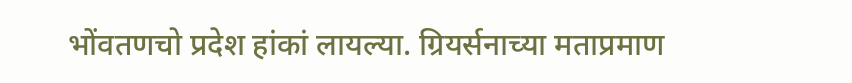भोंवतणचो प्रदेश हांकां लायल्या. ग्रियर्सनाच्या मताप्रमाण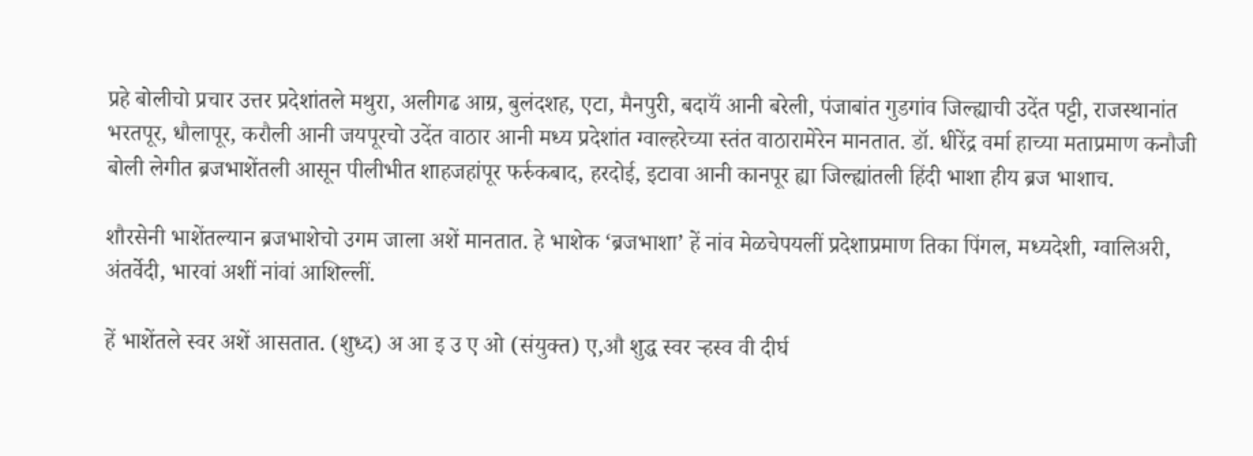प्रहे बोलीचो प्रचार उत्तर प्रदेशांतले मथुरा, अलीगढ आग्र, बुलंदशह, एटा, मैनपुरी, बदायॅं आनी बरेली, पंजाबांत गुडगांव जिल्ह्याची उदेंत पट्टी, राजस्थानांत भरतपूर, धौलापूर, करौली आनी जयपूरचो उदेंत वाठार आनी मध्य प्रदेशांत ग्वाल्हरेच्या स्तंत वाठारामेरेन मानतात. डॉ. धीरेंद्र वर्मा हाच्या मताप्रमाण कनौजी बोली लेगीत ब्रजभाशेंतली आसून पीलीभीत शाहजहांपूर फर्रुकबाद, हरदोई, इटावा आनी कानपूर ह्या जिल्ह्यांतली हिंदी भाशा हीय ब्रज भाशाच.

शौरसेनी भाशेंतल्यान ब्रजभाशेचो उगम जाला अशें मानतात. हे भाशेक ‘ब्रजभाशा’ हें नांव मेळचेपयलीं प्रदेशाप्रमाण तिका पिंगल, मध्यदेशी, ग्वालिअरी, अंतर्वेदी, भारवां अशीं नांवां आशिल्लीं.

हें भाशेंतले स्वर अशें आसतात. (शुध्द) अ आ इ उ ए ओ (संयुक्त) ए,औ शुद्ध स्वर ऱ्हस्व वी दीर्घ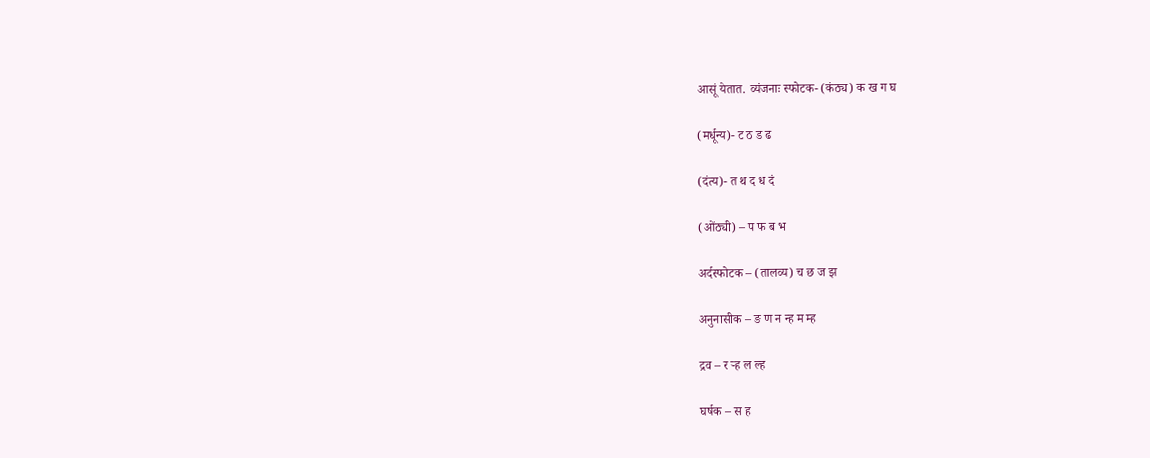आसूं येतात. व्यंजनाः स्फोटक- (कंठ्य) क ख ग घ

(मर्धून्य)- ट ठ ड ढ

(दंत्य)- त थ द ध दं

(ओंठ्यी) – प फ ब भ

अर्दस्फोटक – (तालव्य) च छ ज झ

अनुनासीक – ङ ण न न्ह म म्ह

द्रव – र ऱ्ह ल ल्ह

घर्षक – स ह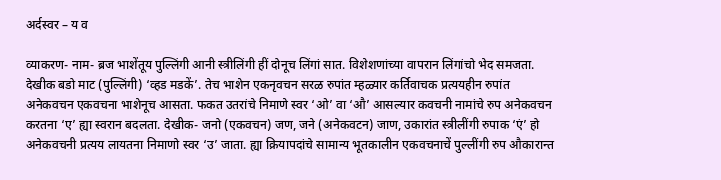अर्दस्वर – य व

व्याकरण- नाम- ब्रज भाशेंतूय पुल्लिंगी आनी स्त्रीलिंगी हीं दोनूच लिंगां सात. विशेशणांच्या वापरान लिंगांचो भेद समजता. देखीक बडो माट (पुल्लिंगी) ‘व्हड मडकें’. तेच भाशेन एकनृवचन सरळ रुपांत म्हळ्यार कर्तिवाचक प्रत्ययहीन रुपांत अनेकवचन एकवचना भाशेनूच आसता. फकत उतरांचे निमाणे स्वर ‘ओ’ वा ‘औ’ आसल्यार कवचनी नामांचे रुप अनेकवचन करतना ‘ए’ ह्या स्वरान बदलता. देखीक- जनो (एकवचन) जण, जने (अनेकवटन) जाण, उकारांत स्त्रीलींगी रुपाक ‘एं’ हो अनेकवचनी प्रत्यय लायतना निमाणो स्वर ‘उ’ जाता. ह्या क्रियापदांचे सामान्य भूतकालीन एकवचनाचें पुल्लींगी रुप औकारान्त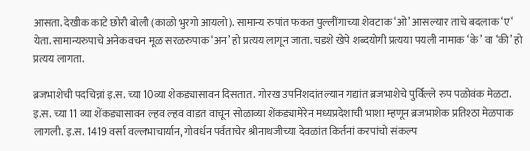आसता. देखीक काटे छोरौ बोलौ (काळो भुरगो आयलो). सामान्य रुपांत फकत पुल्लींगाच्या शेवटाक ‘ओ’ आसल्यार ताचे बदलाक ‘ए‘ येता. सामान्यरुपाचे अनेकवचन मूळ सरळरुपाक ‘अन’ हो प्रत्यय लागून जाता. चडशे खेपे शब्दयोगी प्रत्यया पयली नामाक ‘के’ वा ‘की’ हो प्रत्यय लागता.

ब्रजभाशेची पदचिन्नां इ.स. च्या 10व्या शेकड्यासावन दिसतात. गोरख उपनिशदांतल्यान गद्यांत ब्रजभाशेचे पुर्विल्ले रुप पळोवंक मेळटा. इ.स. च्या 11 व्या शेंकड्यासावन ल्हव ल्हव वाडत वाचून सोळाव्या शेंकड्यामेरेन मध्यप्रदेशाची भाशा म्हणून ब्रजभाशेक प्रतिश्ठा मेळपाक लागली. इ.स. 1419 वर्सा वल्लभाचार्यान, गोवर्धन पर्वताचेर श्रीनाथजीच्या देवळांत किर्तनां करपांचो संकल्प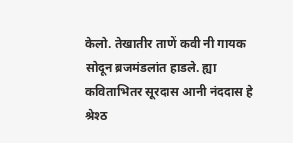केलो. तेखातीर ताणें कवी नी गायक सोदून ब्रजमंडलांत हाडले. ह्या कविताभितर सूरदास आनी नंददास हे श्रेश्ठ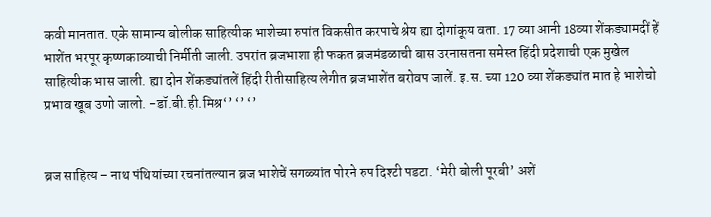कवी मानतात. एके सामान्य बोलीक साहित्यीक भाशेच्या रुपांत विकसीत करपाचे श्रेय ह्या दोगांकूय वता. 17 व्या आनी 18व्या शेंकड्यामदीं हें भाशेंत भरपूर कृष्णकाव्याची निर्मीती जाली. उपरांत ब्रजभाशा ही फकत ब्रजमंडळाची बास उरनासतना समेस्त हिंदी प्रदेशाची एक मुखेल साहित्यीक भास जाली. ह्या दोन शेंकड्यांतलें हिंदी रीतीसाहित्य लेगीत ब्रजभाशेंत बरोवप जालें. इ.स. च्या 120 व्या शेंकड्यांत मात हे भाशेचो प्रभाव खूब उणो जालो. -डॉ.बी.ही.मिश्र‘’ ‘’ ‘’


ब्रज साहित्य – नाथ पंथियांच्या रचनांतल्यान ब्रज भाशेचें सगळ्यांत पोरने रुप दिश्टी पडटा. ‘मेरी बोली पूरबी’ अशें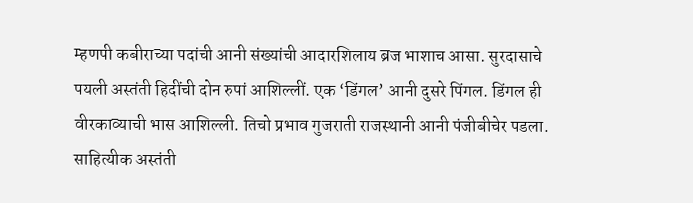म्हणपी कबीराच्या पदांची आनी संख्यांची आदारशिलाय ब्रज भाशाच आसा. सुरदासाचे पयली अस्तंती हिदींची दोन रुपां आशिल्लीं. एक ‘डिंगल’ आनी दुसरे पिंगल. डिंगल ही वीरकाव्याची भास आशिल्ली. तिचो प्रभाव गुजराती राजस्थानी आनी पंजीबीचेर पडला. साहित्यीक अस्तंती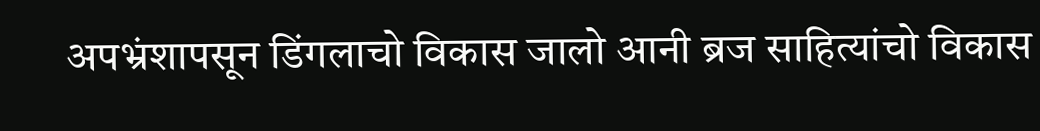अपभ्रंशापसून डिंगलाचो विकास जालो आनी ब्रज साहित्यांचो विकास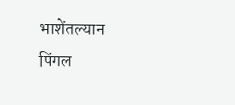भाशेंतल्यान पिंगल